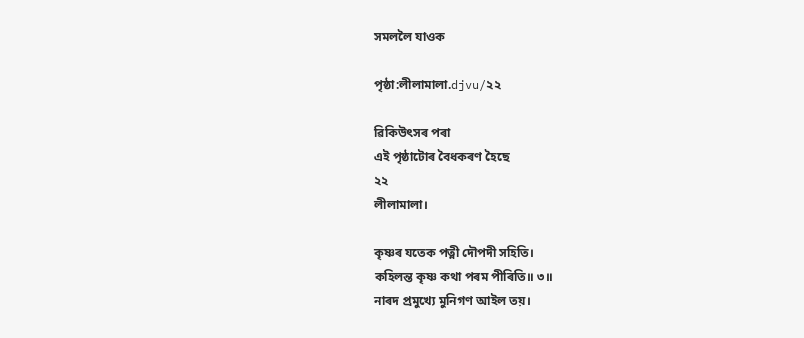সমললৈ যাওক

পৃষ্ঠা:লীলামালা.djvu/২২

ৱিকিউৎসৰ পৰা
এই পৃষ্ঠাটোৰ বৈধকৰণ হৈছে
২২
লীলামালা।

কৃষ্ণৰ যতেক পত্নী দৌপদী সহিতি।
কহিলন্ত কৃষ্ণ কথা পৰম পীৰিতি॥ ৩॥
নাৰদ প্ৰমুখ্যে মুনিগণ আইল তয়।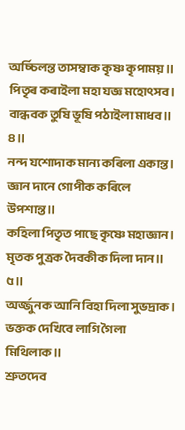অৰ্চ্চিলন্ত তাসম্বাক কৃষ্ণ কৃপাময়॥
পিতৃৰ কৰাইলা মহা যজ্ঞ মহোৎসব।
বান্ধবক তুষি ভূষি পঠাইলা মাধব॥ ৪॥
নন্দ যশোদাক মান্য কৰিলা একান্ত।
জ্ঞান দানে গোপীক কৰিলে উপশান্ত॥
কহিলা পিতৃত পাছে কৃষ্ণে মহাজ্ঞান।
মৃতক পুত্ৰক দৈবকীক দিলা দান॥ ৫॥
অৰ্জ্জুনক আনি বিহা দিলা সুভদ্ৰাক।
ভক্তক দেখিবে লাগি গৈলা মিথিলাক॥
শ্ৰুতদেব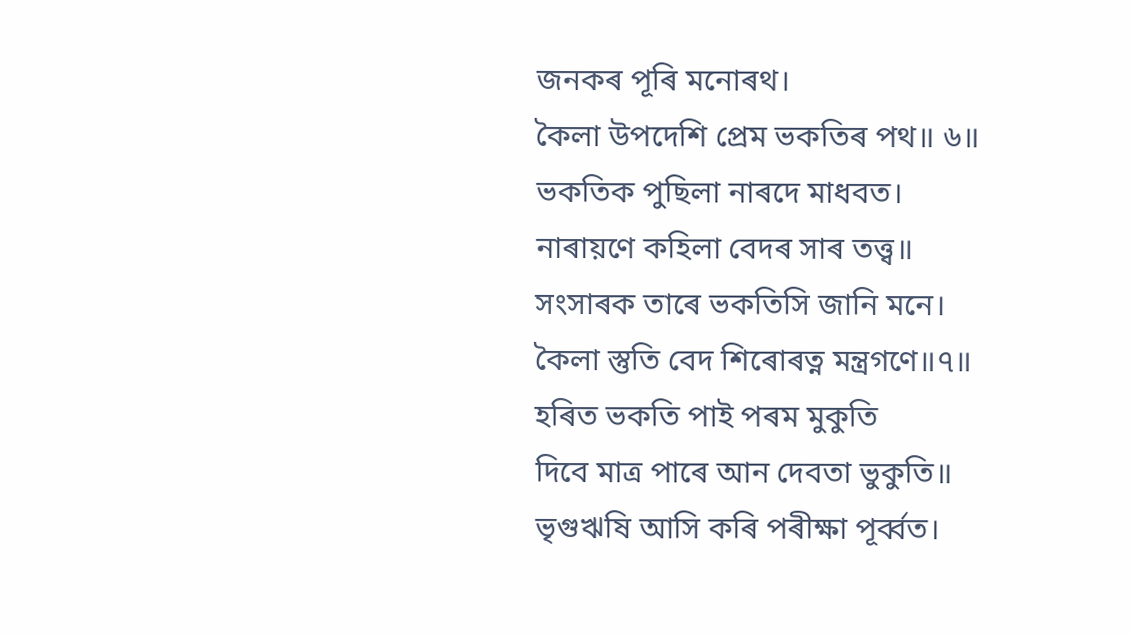জনকৰ পূৰি মনোৰথ।
কৈলা উপদেশি প্ৰেম ভকতিৰ পথ॥ ৬॥
ভকতিক পুছিলা নাৰদে মাধবত।
নাৰায়ণে কহিলা বেদৰ সাৰ তত্ত্ব॥
সংসাৰক তাৰে ভকতিসি জানি মনে।
কৈলা স্তুতি বেদ শিৰোৰত্ন মন্ত্ৰগণে॥৭॥
হৰিত ভকতি পাই পৰম মুকুতি
দিবে মাত্ৰ পাৰে আন দেবতা ভুকুতি॥
ভৃগুঋষি আসি কৰি পৰীক্ষা পূৰ্ব্বত।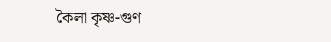কৈলা কৃষ্ণ-গুণ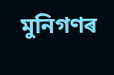মুনিগণৰ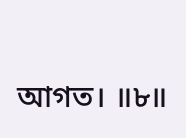আগত। ॥৮॥